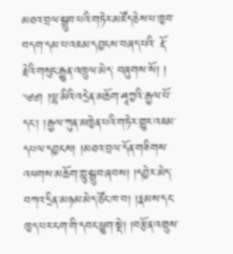མཐའ་བྲལ་སྒྲུབ་པའི་གཏེར་མཛོད་ཅེས་པ་ཁྱབ་བདག་དམ་པ་འཇམ་དབྱངས་བཞད་པའི་ རྡོ་རྗེའི་གསུང་རྒྱུན་འཁྲུལ་མེད་ བཞུགས་སོ། །
༄༅། །ལྷ་མིའི་འདྲེན་མཆོག་ཤཱཀྱའི་རྒྱལ་པོ་དང་། །རྒྱལ་ཀུན་མཁྱེན་པའི་གཏེར་གྱུར་འཇམ་དཔལ་དབྱངས། །མཐའ་བྲལ་དོན་གཟིགས་འཕགས་མཆོག་ཀླུ་སྒྲུབ་ཞབས། །དབྱེར་མེད་བཀའ་དྲིན་མཉམ་མེད་ཙོང་ཁ་བ། །རྣམས་དང་ཁྱད་པར་ངག་གི་དབང་ཕྱུག་སྡེ། །བརྩོན་འགྲུས་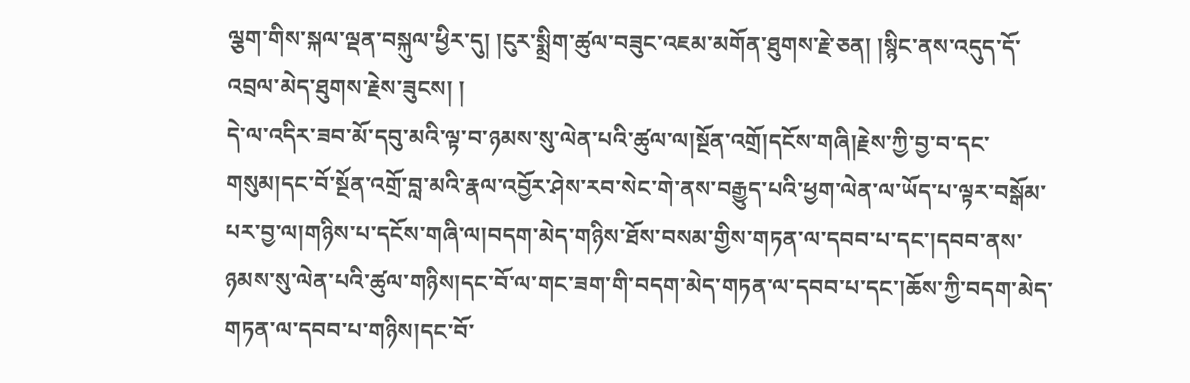ལྕག་གིས་སྐལ་ལྡན་བསྐུལ་ཕྱིར་དུ། །ངུར་སྨྲིག་ཚུལ་བཟུང་འཇམ་མགོན་ཐུགས་རྗེ་ཅན། །སྙིང་ནས་འདུད་དོ་འབྲལ་མེད་ཐུགས་རྗེས་ཟུངས། །
དེ་ལ་འདིར་ཟབ་མོ་དབུ་མའི་ལྟ་བ་ཉམས་སུ་ལེན་པའི་ཚུལ་ལ།སྔོན་འགྲོ།དངོས་གཞི།རྗེས་ཀྱི་བྱ་བ་དང་གསུམ།དང་བོ་སྔོན་འགྲོ་བླ་མའི་རྣལ་འབྱོར་ཤེས་རབ་སེང་གེ་ནས་བརྒྱུད་པའི་ཕྱག་ལེན་ལ་ཡོད་པ་ལྟར་བསྒོམ་པར་བྱ་ལ།གཉིས་པ་དངོས་གཞི་ལ།བདག་མེད་གཉིས་ཐོས་བསམ་གྱིས་གཏན་ལ་དབབ་པ་དང་།དབབ་ནས་ཉམས་སུ་ལེན་པའི་ཚུལ་གཉིས།དང་བོ་ལ་གང་ཟག་གི་བདག་མེད་གཏན་ལ་དབབ་པ་དང་།ཆོས་ཀྱི་བདག་མེད་གཏན་ལ་དབབ་པ་གཉིས།དང་བོ་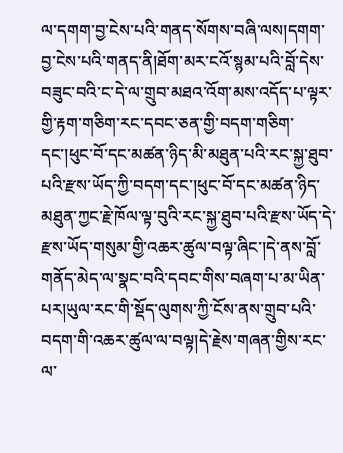ལ་དགག་བྱ་ངེས་པའི་གནད་སོགས་བཞི་ལས།དགག་བྱ་ངེས་པའི་གནད་ནི།ཐོག་མར་ངའོ་སྙམ་པའི་བློ་དེས་བཟུང་བའི་ང་དེ་ལ་གྲུབ་མཐའ་འོག་མས་འདོད་པ་ལྟར་གྱི་རྟག་གཅིག་རང་དབང་ཅན་གྱི་བདག་གཅིག་དང་།ཕུང་བོ་དང་མཚན་ཉིད་མི་མཐུན་པའི་རང་སྐྱ་ཐུབ་པའི་རྫས་ཡོད་ཀྱི་བདག་དང་།ཕུང་བོ་དང་མཚན་ཉིད་མཐུན་ཀྱང་རྗེ་ཁོལ་ལྟ་བུའི་རང་སྐྱ་ཐུབ་པའི་རྫས་ཡོད་དེ་རྫས་ཡོད་གསུམ་གྱི་འཆར་ཚུལ་བལྟ་ཞིང་།དེ་ནས་བློ་གནོད་མེད་ལ་སྣང་བའི་དབང་གིས་བཞག་པ་མ་ཡིན་པར།ཡུལ་རང་གི་སྡོད་ལུགས་ཀྱི་ངོས་ནས་གྲུབ་པའི་བདག་གི་འཆར་ཚུལ་ལ་བལྟ།དེ་རྗེས་གཞན་གྱིས་རང་ལ་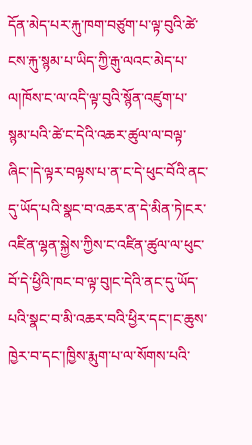དོན་མེད་པར་རྐུ་ཁག་བཙུག་པ་ལྟ་བུའི་ཚེ་ངས་རྐུ་སྙམ་པ་ཡིད་ཀྱི་རྒུ་ལའང་མེད་པ་ལ།ཁོས་ང་ལ་འདི་ལྟ་བུའི་སྙོན་འཛུག་པ་སྙམ་པའི་ཚེ་ང་དེའི་འཆར་ཚུལ་ལ་བལྟ་ཞིང་།དེ་ལྟར་བལྟས་པ་ན་ང་དེ་ཕུང་བོའི་ནང་དུ་ཡོད་པའི་སྣང་བ་འཆར་ན་དེ་མིན་ཏེ།ངར་འཛིན་ལྷན་སྐྱེས་ཀྱིས་ང་འཛིན་ཚུལ་ལ་ཕུང་བོ་དེ་ཕྱིའི་ཁང་བ་ལྟ་བུ།ང་དེའི་ནང་དུ་ཡོད་པའི་སྣང་བ་མི་འཆར་བའི་ཕྱིར་དང་།ང་ཆུས་ཁྱེར་བ་དང་།ཁྱིས་རྨུག་པ་ལ་སོགས་པའི་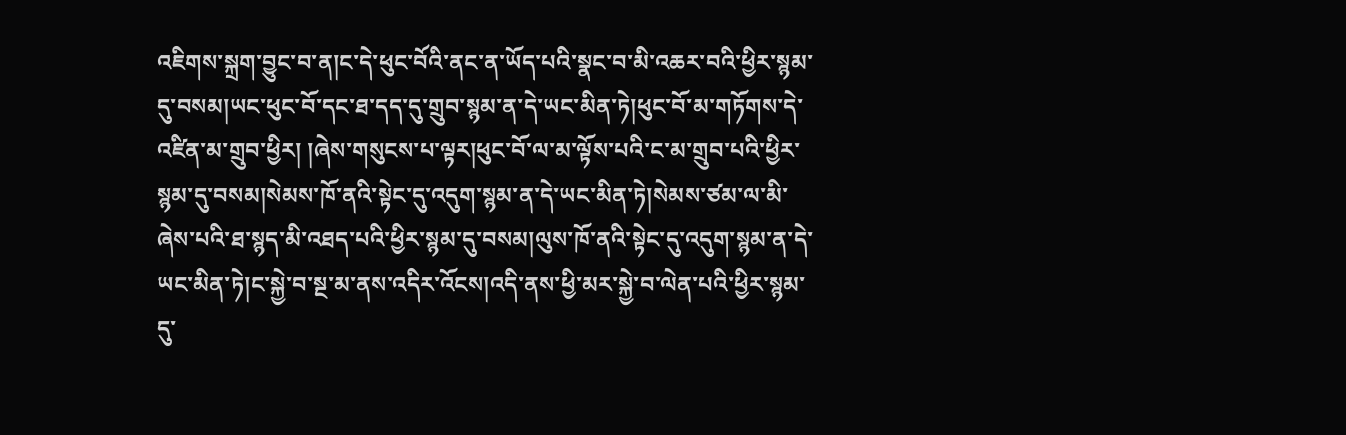འཇིགས་སྐྲག་བྱུང་བ་ན།ང་དེ་ཕུང་བོའི་ནང་ན་ཡོད་པའི་སྣང་བ་མི་འཆར་བའི་ཕྱིར་སྙམ་དུ་བསམ།ཡང་ཕུང་བོ་དང་ཐ་དད་དུ་གྲུབ་སྙམ་ན་དེ་ཡང་མིན་ཏེ།ཕུང་བོ་མ་གཏོགས་དེ་འཛིན་མ་གྲུབ་ཕྱིར། །ཞེས་གསུངས་པ་ལྟར།ཕུང་བོ་ལ་མ་ལྟོས་པའི་ང་མ་གྲུབ་པའི་ཕྱིར་སྙམ་དུ་བསམ།སེམས་ཁོ་ནའི་སྟེང་དུ་འདུག་སྙམ་ན་དེ་ཡང་མིན་ཏེ།སེམས་ཙམ་ལ་མི་ཞེས་པའི་ཐ་སྙད་མི་འཐད་པའི་ཕྱིར་སྙམ་དུ་བསམ།ལུས་ཁོ་ནའི་སྟེང་དུ་འདུག་སྙམ་ན་དེ་ཡང་མིན་ཏེ།ང་སྐྱེ་བ་སྔ་མ་ནས་འདིར་འོངས།འདི་ནས་ཕྱི་མར་སྐྱེ་བ་ལེན་པའི་ཕྱིར་སྙམ་དུ་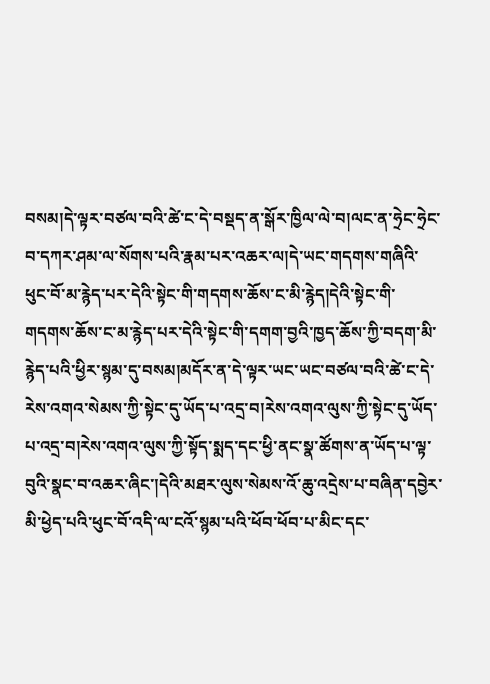བསམ།དེ་ལྟར་བཙལ་བའི་ཚེ་ང་དེ་བསྡད་ན་སྒོར་ཁྱིལ་ལེ་བ།ལང་ན་ཧྲེང་ཧྲེང་བ་དཀར་ཤམ་ལ་སོགས་པའི་རྣམ་པར་འཆར་ལ།དེ་ཡང་གདགས་གཞིའི་ཕུང་བོ་མ་རྙེད་པར་དེའི་སྟེང་གི་གདགས་ཆོས་ང་མི་རྙེད།དེའི་སྟེང་གི་གདགས་ཆོས་ང་མ་རྙེད་པར་དེའི་སྟེང་གི་དགག་བྱའི་ཁྱད་ཆོས་ཀྱི་བདག་མི་རྙེད་པའི་ཕྱིར་སྙམ་དུ་བསམ།མདོར་ན་དེ་ལྟར་ཡང་ཡང་བཙལ་བའི་ཚེ་ང་དེ་རེས་འགའ་སེམས་ཀྱི་སྟེང་དུ་ཡོད་པ་འདྲ་བ།རེས་འགའ་ལུས་ཀྱི་སྟེང་དུ་ཡོད་པ་འདྲ་བ།རེས་འགའ་ལུས་ཀྱི་སྟོད་སྨད་དང་ཕྱི་ནང་སྣ་ཚོགས་ན་ཡོད་པ་ལྟ་བུའི་སྣང་བ་འཆར་ཞིང་།དེའི་མཐར་ལུས་སེམས་འོ་ཆུ་འདྲེས་པ་བཞིན་དབྱེར་མི་ཕྱེད་པའི་ཕུང་བོ་འདི་ལ་ངའོ་སྙམ་པའི་ཕོབ་ཕོབ་པ་མིང་དང་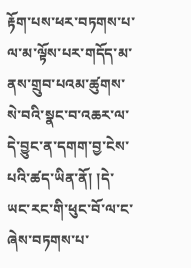རྟོག་པས་ཕར་བཏགས་པ་ལ་མ་ལྟོས་པར་གདོད་མ་ནས་གྲུབ་པའམ་ཚུགས་སེ་བའི་སྣང་བ་འཆར་ལ་དེ་བྱུང་ན་དགག་བྱ་ངེས་པའི་ཚད་ཡིན་ནོ། །དེ་ཡང་རང་གི་ཕུང་བོ་ལ་ང་ཞེས་བཏགས་པ་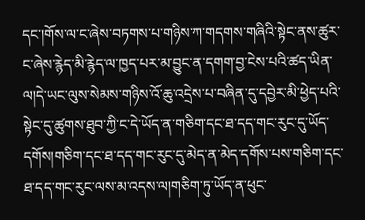དང་།གོས་ལ་ང་ཞེས་བཏགས་པ་གཉིས་ཀ་གདགས་གཞིའི་སྟེང་ནས་ཚུར་ང་ཞེས་རྙེད་མི་རྙེད་ལ་ཁྱད་པར་མ་བྱུང་ན་དགག་བྱ་ངེས་པའི་ཚད་ཡིན་ལ།དེ་ཡང་ལུས་སེམས་གཉིས་འོ་ཆུ་འདྲེས་པ་བཞིན་དུ་དབྱེར་མི་ཕྱེད་པའི་སྟེང་དུ་ཚུགས་ཐུབ་ཀྱི་ང་དེ་ཡོད་ན་གཅིག་དང་ཐ་དད་གང་རུང་དུ་ཡོད་དགོས།གཅིག་དང་ཐ་དད་གང་རུང་དུ་མེད་ན་མེད་དགོས་པས་གཅིག་དང་ཐ་དད་གང་རུང་ལས་མ་འདས་ལ།གཅིག་ཏུ་ཡོད་ན་ཕུང་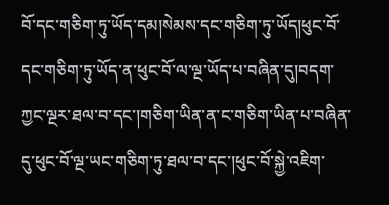བོ་དང་གཅིག་ཏུ་ཡོད་དམ།སེམས་དང་གཅིག་ཏུ་ཡོད།ཕུང་བོ་དང་གཅིག་ཏུ་ཡོད་ན་ཕུང་བོ་ལ་ལྔ་ཡོད་པ་བཞིན་དུ།བདག་ཀྱང་ལྔར་ཐལ་བ་དང་།གཅིག་ཡིན་ན་ང་གཅིག་ཡིན་པ་བཞིན་དུ་ཕུང་བོ་ལྔ་ཡང་གཅིག་ཏུ་ཐལ་བ་དང་།ཕུང་བོ་སྐྱེ་འཇིག་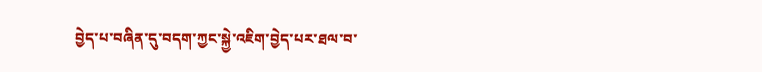བྱེད་པ་བཞིན་དུ་བདག་ཀྱང་སྐྱེ་འཇིག་བྱེད་པར་ཐལ་བ་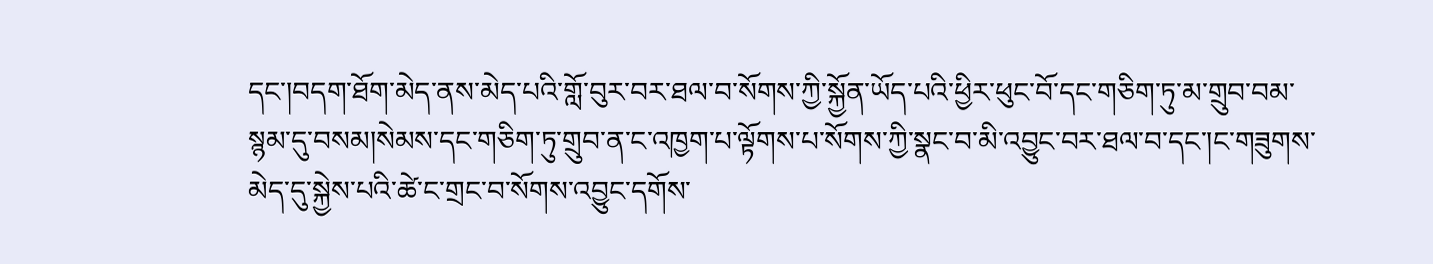དང་།བདག་ཐོག་མེད་ནས་མེད་པའི་གློ་བུར་བར་ཐལ་བ་སོགས་ཀྱི་སྐྱོན་ཡོད་པའི་ཕྱིར་ཕུང་བོ་དང་གཅིག་ཏུ་མ་གྲུབ་བམ་སྙམ་དུ་བསམ།སེམས་དང་གཅིག་ཏུ་གྲུབ་ན་ང་འཁྱག་པ་ལྟོགས་པ་སོགས་ཀྱི་སྣང་བ་མི་འབྱུང་བར་ཐལ་བ་དང་།ང་གཟུགས་མེད་དུ་སྐྱེས་པའི་ཚེ་ང་གྲང་བ་སོགས་འབྱུང་དགོས་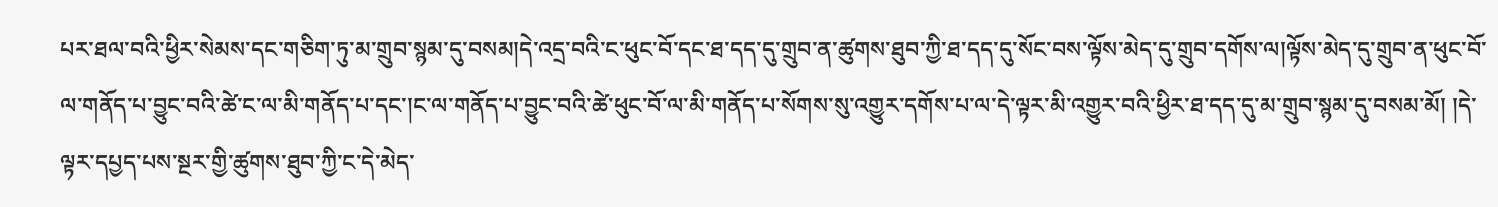པར་ཐལ་བའི་ཕྱིར་སེམས་དང་གཅིག་ཏུ་མ་གྲུབ་སྙམ་དུ་བསམ།དེ་འདྲ་བའི་ང་ཕུང་བོ་དང་ཐ་དད་དུ་གྲུབ་ན་ཚུགས་ཐུབ་ཀྱི་ཐ་དད་དུ་སོང་བས་ལྟོས་མེད་དུ་གྲུབ་དགོས་ལ།ལྟོས་མེད་དུ་གྲུབ་ན་ཕུང་བོ་ལ་གནོད་པ་བྱུང་བའི་ཚེ་ང་ལ་མི་གནོད་པ་དང་།ང་ལ་གནོད་པ་བྱུང་བའི་ཚེ་ཕུང་བོ་ལ་མི་གནོད་པ་སོགས་སུ་འགྱུར་དགོས་པ་ལ་དེ་ལྟར་མི་འགྱུར་བའི་ཕྱིར་ཐ་དད་དུ་མ་གྲུབ་སྙམ་དུ་བསམ་མོ། །དེ་ལྟར་དཔྱད་པས་སྔར་གྱི་ཚུགས་ཐུབ་ཀྱི་ང་དེ་མེད་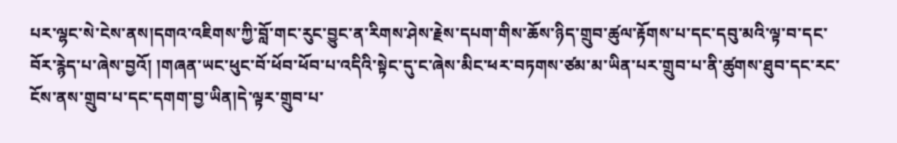པར་ལྷང་སེ་ངེས་ནས།དགའ་འཇིགས་ཀྱི་བློ་གང་རུང་བྱུང་ན་རིགས་ཤེས་རྗེས་དཔག་གིས་ཆོས་ཉིད་གྲུབ་ཚུལ་རྟོགས་པ་དང་དབུ་མའི་ལྟ་བ་དང་བོར་རྙེད་པ་ཞེས་བྱའོ། །གཞན་ཡང་ཕུང་བོ་ཕོབ་ཕོབ་པ་འདིའི་སྟེང་དུ་ང་ཞེས་མིང་ཕར་བཏགས་ཙམ་མ་ཡིན་པར་གྲུབ་པ་ནི་ཚུགས་ཐུབ་དང་རང་ངོས་ནས་གྲུབ་པ་དང་དགག་བྱ་ཡིན།དེ་ལྟར་གྲུབ་པ་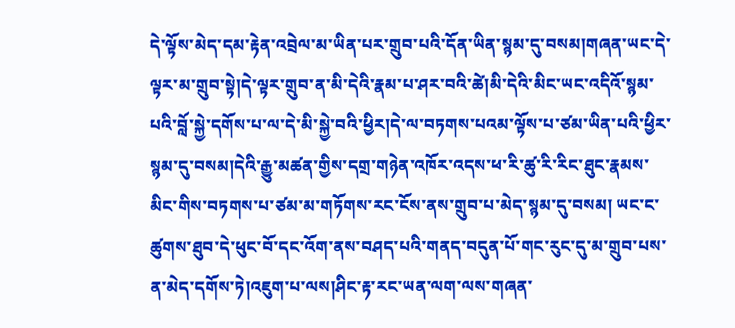དེ་ལྟོས་མེད་དམ་རྟེན་འབྲེལ་མ་ཡིན་པར་གྲུབ་པའི་དོན་ཡིན་སྙམ་དུ་བསམ།གཞན་ཡང་དེ་ལྟར་མ་གྲུབ་སྟེ།དེ་ལྟར་གྲུབ་ན་མི་དེའི་རྣམ་པ་ཤར་བའི་ཚེ།མི་དེའི་མིང་ཡང་འདིའོ་སྙམ་པའི་བློ་སྐྱེ་དགོས་པ་ལ་དེ་མི་སྐྱེ་བའི་ཕྱིར།དེ་ལ་བཏགས་པའམ་ལྟོས་པ་ཙམ་ཡིན་པའི་ཕྱིར་སྙམ་དུ་བསམ།དེའི་རྒྱུ་མཚན་གྱིས་དགྲ་གཉེན་འཁོར་འདས་ཕ་རི་ཚུ་རི་རིང་ཐུང་རྣམས་མིང་གིས་བཏགས་པ་ཙམ་མ་གཏོགས་རང་ངོས་ནས་གྲུབ་པ་མེད་སྙམ་དུ་བསམ། ཡང་ང་ཚུགས་ཐུབ་དེ་ཕུང་བོ་དང་འོག་ནས་བཤད་པའི་གནད་བདུན་པོ་གང་རུང་དུ་མ་གྲུབ་པས་ན་མེད་དགོས་ཏེ།འཇུག་པ་ལས།ཤིང་རྟ་རང་ཡན་ལག་ལས་གཞན་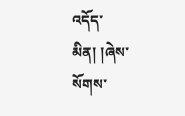འདོད་མིན། །ཞེས་སོགས་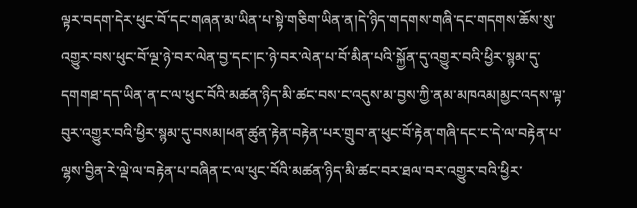ལྟར་བདག་དེར་ཕུང་བོ་དང་གཞན་མ་ཡིན་པ་སྟེ་གཅིག་ཡིན་ན།དེ་ཉིད་གདགས་གཞི་དང་གདགས་ཆོས་སུ་འགྱུར་བས་ཕུང་བོ་ལྔ་ཉེ་བར་ལེན་བྱ་དང་།ང་ཉེ་བར་ལེན་པ་བོ་མིན་པའི་སྐྱོན་དུ་འགྱུར་བའི་ཕྱིར་སྙམ་དུ་དགགཐ་དད་ཡིན་ན་ང་ལ་ཕུང་བོའི་མཚན་ཉིད་མི་ཚང་བས་ང་འདུས་མ་བྱས་ཀྱི་ནམ་མཁའམ།མྱང་འདས་ལྟ་བུར་འགྱུར་བའི་ཕྱིར་སྙམ་དུ་བསམ།ཕན་ཚུན་རྟེན་བརྟེན་པར་གྲུབ་ན་ཕུང་བོ་རྟེན་གཞི་དང་ང་དེ་ལ་བརྟེན་པ་ལྷས་བྱིན་རེ་ལྡེ་ལ་བརྟེན་པ་བཞིན་ང་ལ་ཕུང་བོའི་མཚན་ཉིད་མི་ཚང་བར་ཐལ་བར་འགྱུར་བའི་ཕྱིར་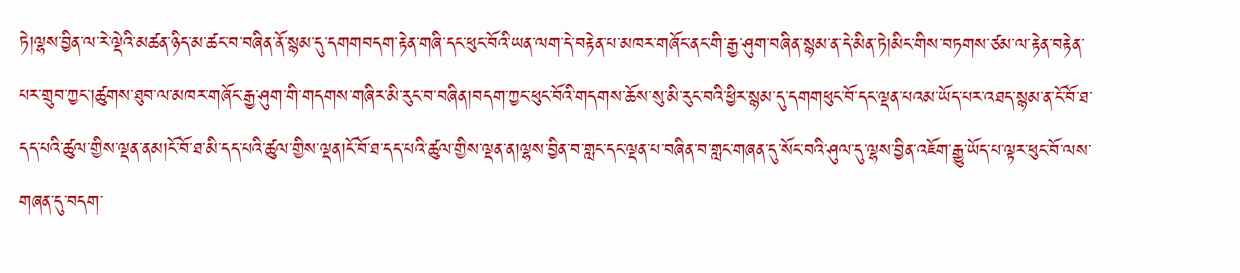ཏེ།ལྷས་བྱིན་ལ་རེ་ལྡེའི་མཚན་ཉིད་མ་ཚང་བ་བཞིན་ནོ་སྙམ་དུ་དགགབདག་རྟེན་གཞི་དང་ཕུང་བོའི་ཡན་ལག་དེ་བརྟེན་པ་མཁར་གཞོང་ནང་གི་རྒྱ་ཤུག་བཞིན་སྙམ་ན་དེ་མིན་ཏེ།མིང་གིས་བཏགས་ཙམ་ལ་རྟེན་བརྟེན་པར་གྲུབ་ཀྱང་།ཚུགས་ཐུབ་ལ་མཁར་གཞོང་རྒྱ་ཤུག་གི་གདགས་གཞིར་མི་རུང་བ་བཞིན།བདག་ཀྱང་ཕུང་བོའི་གདགས་ཆོས་སུ་མི་རུང་བའི་ཕྱིར་སྙམ་དུ་དགགཕུང་བོ་དང་ལྡན་པའམ་ཡོད་པར་འཐད་སྙམ་ན་ངོ་བོ་ཐ་དད་པའི་ཚུལ་གྱིས་ལྡན་ནམ།ངོ་བོ་ཐ་མི་དད་པའི་ཚུལ་གྱིས་ལྡན།ངོ་བོ་ཐ་དད་པའི་ཚུལ་གྱིས་ལྡན་ན།ལྷས་བྱིན་བ་གླང་དང་ལྡན་པ་བཞིན་བ་གླང་གཞན་དུ་སོང་བའི་ཤུལ་དུ་ལྷས་བྱིན་འཇོག་རྒྱུ་ཡོད་པ་ལྟར་ཕུང་བོ་ལས་གཞན་དུ་བདག་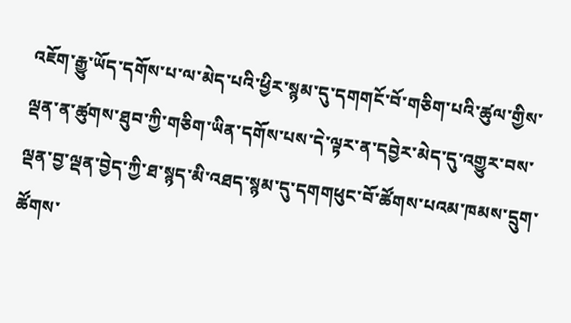འཇོག་རྒྱུ་ཡོད་དགོས་པ་ལ་མེད་པའི་ཕྱིར་སྙམ་དུ་དགགངོ་བོ་གཅིག་པའི་ཚུལ་གྱིས་ལྡན་ན་ཚུགས་ཐུབ་ཀྱི་གཅིག་ཡིན་དགོས་པས་དེ་ལྟར་ན་དབྱེར་མེད་དུ་འགྱུར་བས་ལྡན་བྱ་ལྡན་བྱེད་ཀྱི་ཐ་སྙད་མི་འཐད་སྙམ་དུ་དགགཕུང་བོ་ཚོགས་པའམ་ཁམས་དྲུག་ཚོགས་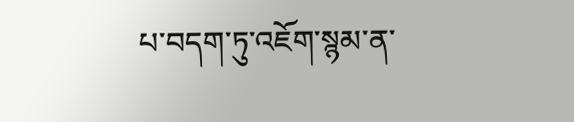པ་བདག་ཏུ་འཇོག་སྙམ་ན་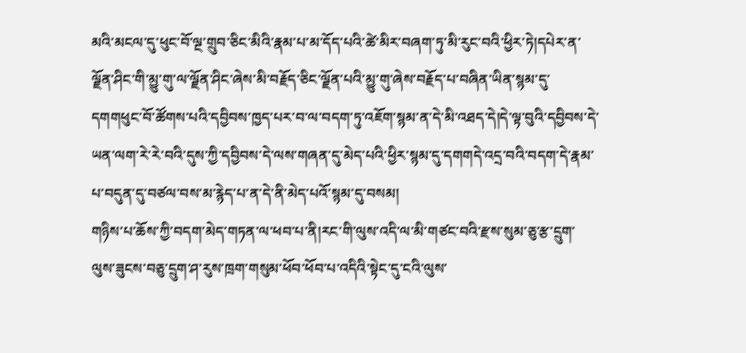མའི་མངལ་དུ་ཕུང་བོ་ལྔ་གྲུབ་ཅིང་མིའི་རྣམ་པ་མ་དོད་པའི་ཚེ་མིར་བཞག་ཏུ་མི་རུང་བའི་ཕྱིར་ཏེ།དཔེར་ན་ལྗོན་ཤིང་གི་མྱུ་གུ་ལ་ལྗོན་ཤིང་ཞེས་མི་བརྗོད་ཅིང་ལྗོན་པའི་མྱུ་གུ་ཞེས་བརྗོད་པ་བཞིན་ཡིན་སྙམ་དུ་དགགཕུང་བོ་ཚོགས་པའི་དབྱིབས་ཁྱད་པར་བ་ལ་བདག་ཏུ་འཇོག་སྙམ་ན་དེ་མི་འཐད་དེ།དེ་ལྟ་བུའི་དབྱིབས་དེ་ཡན་ལག་རེ་རེ་བའི་དུས་ཀྱི་དབྱིབས་དེ་ལས་གཞན་དུ་མེད་པའི་ཕྱིར་སྙམ་དུ་དགགདེ་འདྲ་བའི་བདག་དེ་རྣམ་པ་བདུན་དུ་བཙལ་བས་མ་རྙེད་པ་ན་དེ་ནི་མེད་པའོ་སྙམ་དུ་བསམ།
གཉིས་པ་ཆོས་ཀྱི་བདག་མེད་གཏན་ལ་ཕབ་པ་ནི།རང་གི་ལུས་འདི་ལ་མི་གཙང་བའི་རྫས་སུམ་ཅུ་རྩ་དྲུག་ལུས་ཟུངས་བཅུ་དྲུག་ཤ་རུས་ཁྲག་གསུམ་ཕོབ་ཕོབ་པ་འདིའི་སྟེང་དུ་ངའི་ལུས་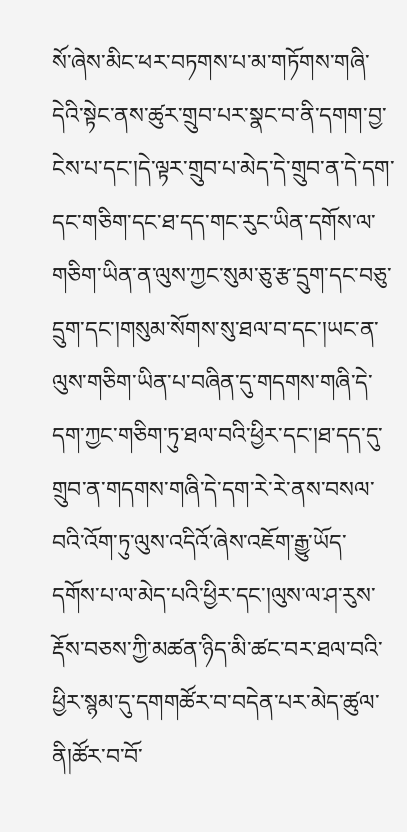སོ་ཞེས་མིང་ཕར་བཏགས་པ་མ་གཏོགས་གཞི་དེའི་སྟེང་ནས་ཚུར་གྲུབ་པར་སྣང་བ་ནི་དགག་བྱ་ངེས་པ་དང་།དེ་ལྟར་གྲུབ་པ་མེད་དེ་གྲུབ་ན་དེ་དག་དང་གཅིག་དང་ཐ་དད་གང་རུང་ཡིན་དགོས་ལ་གཅིག་ཡིན་ན་ལུས་ཀྱང་སུམ་ཅུ་རྩ་དྲུག་དང་བཅུ་དྲུག་དང་།གསུམ་སོགས་སུ་ཐལ་བ་དང་།ཡང་ན་ལུས་གཅིག་ཡིན་པ་བཞིན་དུ་གདགས་གཞི་དེ་དག་ཀྱང་གཅིག་ཏུ་ཐལ་བའི་ཕྱིར་དང་།ཐ་དད་དུ་གྲུབ་ན་གདགས་གཞི་དེ་དག་རེ་རེ་ནས་བསལ་བའི་འོག་ཏུ་ལུས་འདིའོ་ཞེས་འཇོག་རྒྱུ་ཡོད་དགོས་པ་ལ་མེད་པའི་ཕྱིར་དང་།ལུས་ལ་ཤ་རུས་རྡོས་བཅས་ཀྱི་མཚན་ཉིད་མི་ཚང་བར་ཐལ་བའི་ཕྱིར་སྙམ་དུ་དགགཚོར་བ་བདེན་པར་མེད་ཚུལ་ནི།ཚོར་བ་བོ་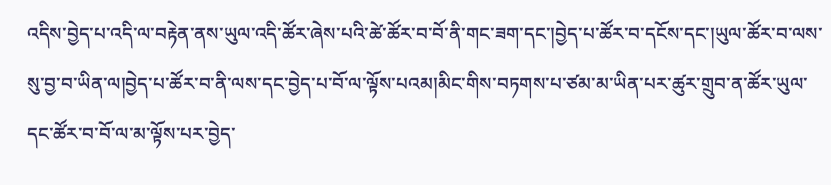འདིས་བྱེད་པ་འདི་ལ་བརྟེན་ནས་ཡུལ་འདི་ཚོར་ཞེས་པའི་ཚེ་ཚོར་བ་བོ་ནི་གང་ཟག་དང་།བྱེད་པ་ཚོར་བ་དངོས་དང་།ཡུལ་ཚོར་བ་ལས་སུ་བྱ་བ་ཡིན་ལ།བྱེད་པ་ཚོར་བ་ནི་ལས་དང་བྱེད་པ་བོ་ལ་ལྟོས་པའམ།མིང་གིས་བཏགས་པ་ཙམ་མ་ཡིན་པར་ཚུར་གྲུབ་ན་ཚོར་ཡུལ་དང་ཚོར་བ་བོ་ལ་མ་ལྟོས་པར་བྱེད་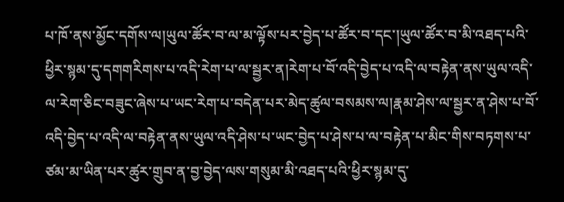པ་ཁོ་ནས་མྱོང་དགོས་ལ།ཡུལ་ཚོར་བ་ལ་མ་ལྟོས་པར་བྱེད་པ་ཚོར་བ་དང་།ཡུལ་ཚོར་བ་མི་འཐད་པའི་ཕྱིར་སྙམ་དུ་དགགརིགས་པ་འདི་རེག་པ་ལ་སྦྱར་ན།རེག་པ་བོ་འདི་བྱེད་པ་འདི་ལ་བརྟེན་ནས་ཡུལ་འདི་ལ་རེག་ཅིང་བཟུང་ཞེས་པ་ཡང་རེག་པ་བདེན་པར་མེད་ཚུལ་བསམས་ལ།རྣམ་ཤེས་ལ་སྦྱར་ན་ཤེས་པ་བོ་འདི་བྱེད་པ་འདི་ལ་བརྟེན་ནས་ཡུལ་འདི་ཤེས་པ་ཡང་བྱེད་པ་ཤེས་པ་ལ་བརྟེན་པ་མིང་གིས་བཏགས་པ་ཙམ་མ་ཡིན་པར་ཚུར་གྲུབ་ན་བྱ་བྱེད་ལས་གསུམ་མི་འཐད་པའི་ཕྱིར་སྙམ་དུ་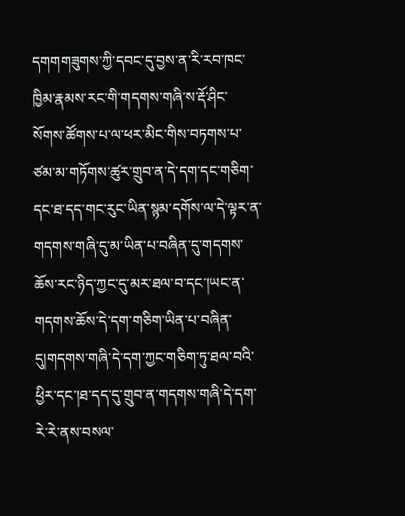དགགགཟུགས་ཀྱི་དབང་དུ་བྱས་ན་རི་རབ་ཁང་ཁྱིམ་རྣམས་རང་གི་གདགས་གཞི་ས་རྡོ་ཤིང་སོགས་ཚོགས་པ་ལ་ཕར་མིང་གིས་བཏགས་པ་ཙམ་མ་གཏོགས་ཚུར་གྲུབ་ན་དེ་དག་དང་གཅིག་དང་ཐ་དད་གང་རུང་ཡིན་སྙམ་དགོས་ལ་དེ་ལྟར་ན་གདགས་གཞི་དུ་མ་ཡིན་པ་བཞིན་དུ་གདགས་ཆོས་རང་ཉིད་ཀྱང་དུ་མར་ཐལ་བ་དང་།ཡང་ན་གདགས་ཆོས་དེ་དག་གཅིག་ཡིན་པ་བཞིན་དུ།གདགས་གཞི་དེ་དག་ཀྱང་གཅིག་ཏུ་ཐལ་བའི་ཕྱིར་དང་།ཐ་དད་དུ་གྲུབ་ན་གདགས་གཞི་དེ་དག་རེ་རེ་ནས་བསལ་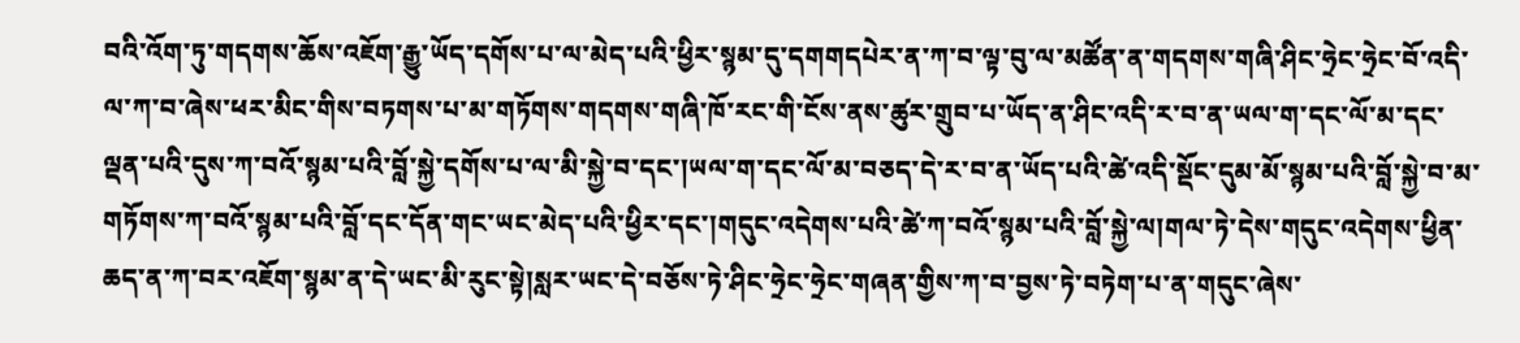བའི་འོག་ཏུ་གདགས་ཆོས་འཇོག་རྒྱུ་ཡོད་དགོས་པ་ལ་མེད་པའི་ཕྱིར་སྙམ་དུ་དགགདཔེར་ན་ཀ་བ་ལྟ་བུ་ལ་མཚོན་ན་གདགས་གཞི་ཤིང་ཧྲེང་ཧྲེང་བོ་འདི་ལ་ཀ་བ་ཞེས་ཕར་མིང་གིས་བཏགས་པ་མ་གཏོགས་གདགས་གཞི་ཁོ་རང་གི་ངོས་ནས་ཚུར་གྲུབ་པ་ཡོད་ན་ཤིང་འདི་ར་བ་ན་ཡལ་ག་དང་ལོ་མ་དང་ལྡན་པའི་དུས་ཀ་བའོ་སྙམ་པའི་བློ་སྐྱེ་དགོས་པ་ལ་མི་སྐྱེ་བ་དང་།ཡལ་ག་དང་ལོ་མ་བཅད་དེ་ར་བ་ན་ཡོད་པའི་ཚེ་འདི་སྡོང་དུམ་མོ་སྙམ་པའི་བློ་སྐྱེ་བ་མ་གཏོགས་ཀ་བའོ་སྙམ་པའི་བློ་དང་དོན་གང་ཡང་མེད་པའི་ཕྱིར་དང་།གདུང་འདེགས་པའི་ཚེ་ཀ་བའོ་སྙམ་པའི་བློ་སྐྱེ་ལ།གལ་ཏེ་དེས་གདུང་འདེགས་ཕྱིན་ཆད་ན་ཀ་བར་འཇོག་སྙམ་ན་དེ་ཡང་མི་རུང་སྟེ།སླར་ཡང་དེ་བཅོས་ཏེ་ཤིང་ཧྲེང་ཧྲེང་གཞན་གྱིས་ཀ་བ་བྱས་ཏེ་བཏེག་པ་ན་གདུང་ཞེས་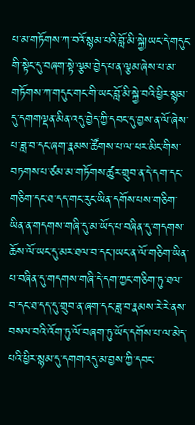པ་མ་གཏོགས་ཀ་བའོ་སྙམ་པའི་བློ་མི་སྐྱེ།ཡང་དེ་གདུང་གི་སྟེང་དུ་བཞག་སྟེ་ལྕམ་བྱེད་པ་ན་ལྕམ་ཞེས་པ་མ་གཏོགས་ཀ་གདུང་གང་གི་ཡང་བློ་མི་སྐྱེ་བའི་ཕྱིར་སྙམ་དུ་དགགལྡན་མིན་འདུ་བྱེད་ཀྱི་དབང་དུ་བྱས་ན་ལོ་ཞེས་པ་ཟླ་བ་དང་ཞག་རྣམས་ཚོགས་པ་ལ་ཕར་མིང་གིས་བཏགས་པ་ཙམ་མ་གཏོགས་ཚུར་གྲུབ་ན་དེ་དག་དང་གཅིག་དང་ཐ་དད་གང་རུང་ཡིན་དགོས་པས་གཅིག་ཡིན་ན་གདགས་གཞི་དུ་མ་ཡོད་པ་བཞིན་དུ་གདགས་ཆོས་ལོ་ཡང་དུ་མར་ཐལ་བ་དང་།ཡང་ན་ལོ་གཅིག་ཡིན་པ་བཞིན་དུ་གདགས་གཞི་དེ་དག་ཀྱང་གཅིག་ཏུ་ཐལ་བ་དང་ཐ་དད་དུ་གྲུབ་ན་ཞག་དང་ཟླ་བ་རྣམས་རེ་རེ་ནས་བསལ་བའི་འོག་ཏུ་ལོ་བཞག་ཏུ་ཡོད་དགོས་པ་ལ་མེད་པའི་ཕྱིར་སྙམ་དུ་དགགའདུ་མ་བྱས་ཀྱི་དབང་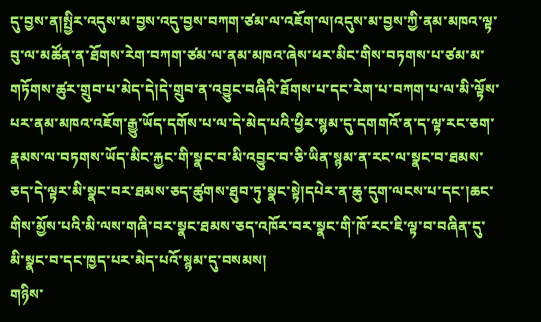དུ་བྱས་ན།སྤྱིར་འདུས་མ་བྱས་འདུ་བྱས་བཀག་ཙམ་ལ་འཇོག་ལ།འདུས་མ་བྱས་ཀྱི་ནམ་མཁའ་ལྟ་བུ་ལ་མཚོན་ན་ཐོགས་རེག་བཀག་ཙམ་ལ་ནམ་མཁའ་ཞེས་ཕར་མིང་གིས་བཏགས་པ་ཙམ་མ་གཏོགས་ཚུར་གྲུབ་པ་མེད་དེ།དེ་གྲུབ་ན་འབྱུང་བཞིའི་ཐོགས་པ་དང་རེག་པ་བཀག་པ་ལ་མི་ལྟོས་པར་ནམ་མཁའ་འཇོག་རྒྱུ་ཡོད་དགོས་པ་ལ་དེ་མེད་པའི་ཕྱིར་སྙམ་དུ་དགགའོ་ན་ད་ལྟ་རང་ཅག་རྣམས་ལ་བཏགས་ཡོད་མིང་རྐྱང་གི་སྣང་བ་མི་འབྱུང་བ་ཅི་ཡིན་སྙམ་ན་རང་ལ་སྣང་བ་ཐམས་ཅད་དེ་ལྟར་མི་སྣང་བར་ཐམས་ཅད་ཚུགས་ཐུབ་ཏུ་སྣང་སྟེ།དཔེར་ན་ཆུ་དུག་ལངས་པ་དང་།ཆང་གིས་མྱོས་པའི་མི་ལས་གཞི་བར་སྣང་ཐམས་ཅད་འཁོར་བར་སྣང་གི་ཁོ་རང་ཇི་ལྟ་བ་བཞིན་དུ་མི་སྣང་བ་དང་ཁྱད་པར་མེད་པའོ་སྙམ་དུ་བསམས།
གཉིས་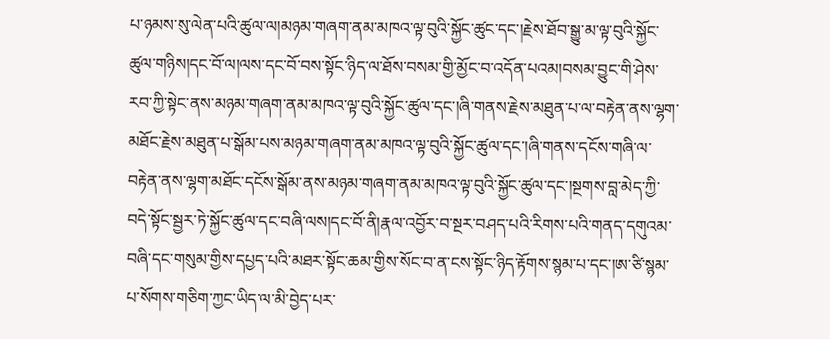པ་ཉམས་སུ་ལེན་པའི་ཚུལ་ལ།མཉམ་གཞག་ནམ་མཁའ་ལྟ་བུའི་སྐྱོང་ཚུང་དང་།རྗེས་ཐོབ་སྒྱུ་མ་ལྟ་བུའི་སྐྱོང་ཚུལ་གཉིས།དང་བོ་ལ།ལས་དང་བོ་བས་སྟོང་ཉིད་ལ་ཐོས་བསམ་གྱི་མྱོང་བ་འདོན་པའམ།བསམ་བྱུང་གི་ཤེས་རབ་ཀྱི་སྟེང་ནས་མཉམ་གཞག་ནམ་མཁའ་ལྟ་བུའི་སྐྱོང་ཚུལ་དང་།ཞི་གནས་རྗེས་མཐུན་པ་ལ་བརྟེན་ནས་ལྷག་མཐོང་རྗེས་མཐུན་པ་སྒོམ་པས་མཉམ་གཞག་ནམ་མཁའ་ལྟ་བུའི་སྐྱོང་ཚུལ་དང་།ཞི་གནས་དངོས་གཞི་ལ་བརྟེན་ནས་ལྷག་མཐོང་དངོས་སྒོམ་ནས་མཉམ་གཞག་ནམ་མཁའ་ལྟ་བུའི་སྐྱོང་ཚུལ་དང་།སྔགས་བླ་མེད་ཀྱི་བདེ་སྟོང་སྦྱར་ཏེ་སྐྱོང་ཚུལ་དང་བཞི་ལས།དང་བོ་ནི།རྣལ་འབྱོར་བ་སྔར་བཤད་པའི་རིགས་པའི་གནད་དགུའམ་བཞི་དང་གསུམ་གྱིས་དཔྱད་པའི་མཐར་སྟོང་ཆམ་གྱིས་སོང་བ་ན་ངས་སྟོང་ཉིད་རྟོགས་སྙམ་པ་དང་།ཨ་ཙི་སྙམ་པ་སོགས་གཅིག་ཀྱང་ཡིད་ལ་མི་བྱེད་པར་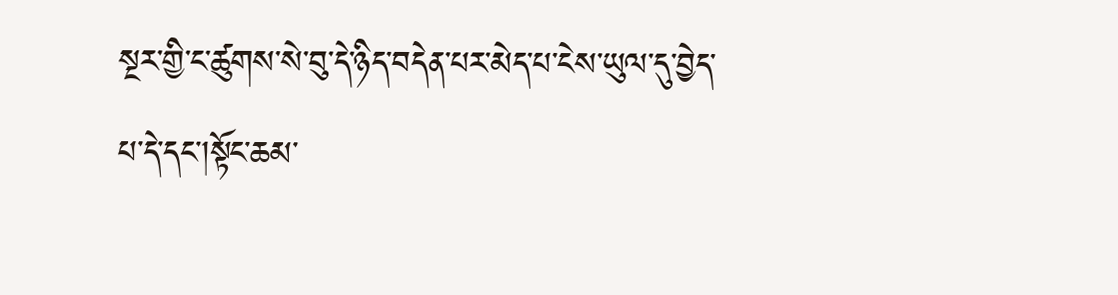སྔར་གྱི་ང་ཚུགས་སེ་བུ་དེ་ཉིད་བདེན་པར་མེད་པ་ངེས་ཡུལ་དུ་བྱེད་པ་དེ་དང་།སྟོང་ཆམ་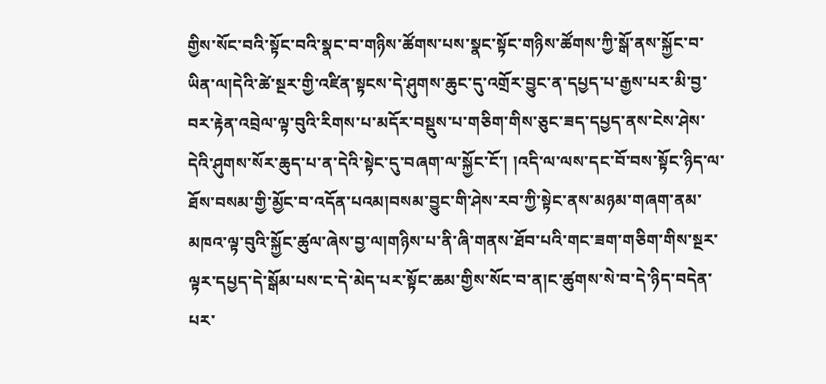གྱིས་སོང་བའི་སྟོང་བའི་སྣང་བ་གཉིས་ཚོགས་པས་སྣང་སྟོང་གཉིས་ཚོགས་ཀྱི་སྒོ་ནས་སྐྱོང་བ་ཡིན་ལ།དེའི་ཚེ་སྔར་གྱི་འཛིན་སྟངས་དེ་ཤུགས་ཆུང་དུ་འགྲོར་བྱུང་ན་དཔྱད་པ་རྒྱས་པར་མི་བྱ་བར་རྟེན་འབྲེལ་ལྟ་བུའི་རིགས་པ་མདོར་བསྡུས་པ་གཅིག་གིས་ཅུང་ཟད་དཔྱད་ནས་ངེས་ཤེས་དེའི་ཤུགས་སོར་ཆུད་པ་ན་དེའི་སྟེང་དུ་བཞག་ལ་སྐྱོང་ངོ་། །འདི་ལ་ལས་དང་བོ་བས་སྟོང་ཉིད་ལ་ཐོས་བསམ་གྱི་མྱོང་བ་འདོན་པའམ།བསམ་བྱུང་གི་ཤེས་རབ་ཀྱི་སྟེང་ནས་མཉམ་གཞག་ནམ་མཁའ་ལྟ་བུའི་སྐྱོང་ཚུལ་ཞེས་བྱ་ལ།གཉིས་པ་ནི་ཞི་གནས་ཐོབ་པའི་གང་ཟག་གཅིག་གིས་སྔར་ལྟར་དཔྱད་དེ་སྒོམ་པས་ང་དེ་མེད་པར་སྟོང་ཆམ་གྱིས་སོང་བ་ན།ང་ཚུགས་སེ་བ་དེ་ཉིད་བདེན་པར་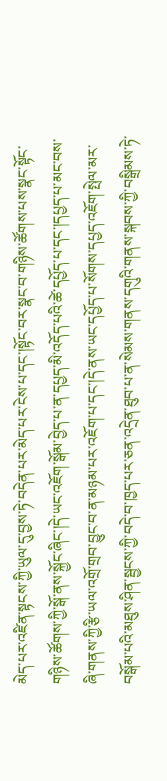མེད་པར་འཛིན་སྟངས་ཀྱི་ཡུལ་དུ་བྱས་ཏེ་བདེན་པར་མེད་པར་ངེས་པ་དང་།སྟོང་བར་སྣང་བ་གཉིས་ཚོགས་པས་སྣང་སྟོང་གཉིས་ཚོགས་ཀྱི་སྒོ་ནས་སྐྱོང་ཞིང་།དེ་ཡང་འཇོག་སྒོམ་བྱེད་པ་ན་དཔྱད་མི་འདོད་པའི་ཚེ་དཔྱོད་པ་དང་།དཔྱད་པ་མང་བས་ཞི་གནས་ཀྱི་རྩི་ཡལ་འགྲོ་གྲབ་བྱུང་བ་ན་མཉམ་པར་འཇོག་པ་དང་།དེ་ནས་ཡང་དཔྱོད་པ་སོགས་དཔྱད་འཇོག་སྤེལ་མར་བསྒོམ་པའི་མཐུས་ཤིན་སྦྱངས་ཀྱི་བདེ་བ་ཁྱད་པར་ཅན་འདྲེན་ཐུབ་པ་ན་སེམས་གནས་དགུའི་གནས་སྐབས་ཀྱི་བསྒྲིམས་ཏེ་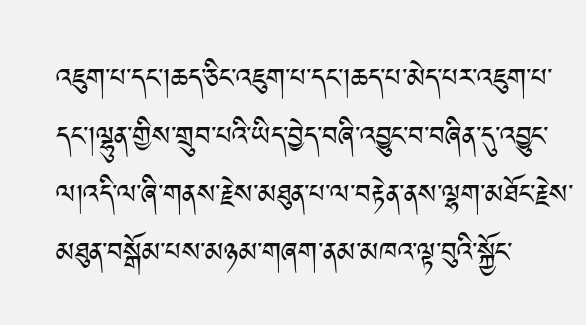འཇུག་པ་དང་།ཆད་ཅིང་འཇུག་པ་དང་།ཆད་པ་མེད་པར་འཇུག་པ་དང་།ལྷུན་གྱིས་གྲུབ་པའི་ཡིད་བྱེད་བཞི་འབྱུང་བ་བཞིན་དུ་འབྱུང་ལ།འདི་ལ་ཞི་གནས་རྗེས་མཐུན་པ་ལ་བརྟེན་ནས་ལྷག་མཐོང་རྗེས་མཐུན་བསྒོམ་པས་མཉམ་གཞག་ནམ་མཁའ་ལྟ་བུའི་སྐྱོང་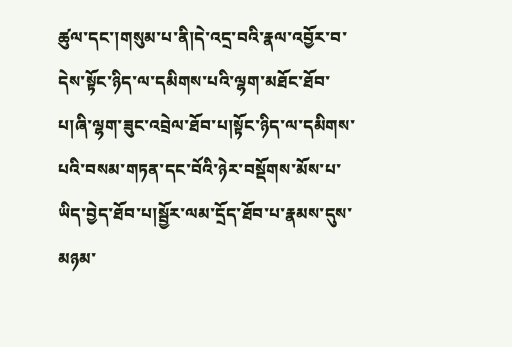ཚུལ་དང་།གསུམ་པ་ནི།དེ་འདྲ་བའི་རྣལ་འབྱོར་བ་དེས་སྟོང་ཉིད་ལ་དམིགས་པའི་ལྷག་མཐོང་ཐོབ་པ།ཞི་ལྷག་ཟུང་འབྲེལ་ཐོབ་པ།སྟོང་ཉིད་ལ་དམིགས་པའི་བསམ་གཏན་དང་བོའི་ཉེར་བསྡོགས་མོས་པ་ཡིད་བྱེད་ཐོབ་པ།སྦྱོར་ལམ་དྲོད་ཐོབ་པ་རྣམས་དུས་མཉམ་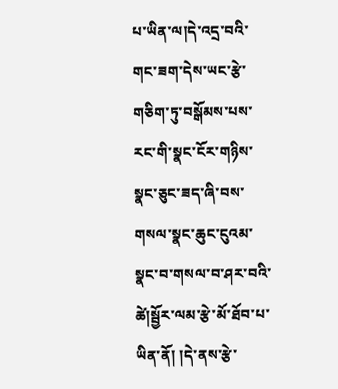པ་ཡིན་ལ།དེ་འདྲ་བའི་གང་ཟག་དེས་ཡང་རྩེ་གཅིག་ཏུ་བསྒོམས་པས་རང་གི་སྣང་ངོར་གཉིས་སྣང་ཅུང་ཟད་ཞི་བས་གསལ་སྣང་ཆུང་ངུའམ་སྣང་བ་གསལ་བ་ཤར་བའི་ཚེ།སྦྱོར་ལམ་རྩེ་མོ་ཐོབ་པ་ཡིན་ནོ། །དེ་ནས་རྩེ་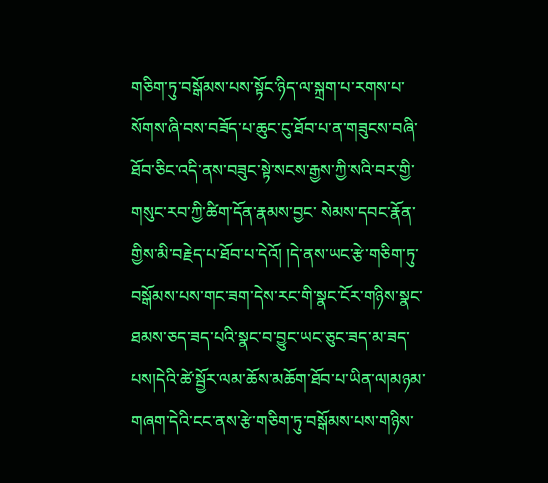གཅིག་ཏུ་བསྒོམས་པས་སྟོང་ཉིད་ལ་སྐྲག་པ་རགས་པ་སོགས་ཞི་བས་བཟོད་པ་ཆུང་ངུ་ཐོབ་པ་ན་གཟུངས་བཞི་ཐོབ་ཅིང་འདི་ནས་བཟུང་སྟེ་སངས་རྒྱས་ཀྱི་སའི་བར་གྱི་གསུང་རབ་ཀྱི་ཚིག་དོན་རྣམས་བྱང་ སེམས་དབང་རྣོན་གྱིས་མི་བརྗེད་པ་ཐོབ་པ་དེའོ། །དེ་ནས་ཡང་རྩེ་གཅིག་ཏུ་བསྒོམས་པས་གང་ཟག་དེས་རང་གི་སྣང་ངོར་གཉིས་སྣང་ཐམས་ཅད་ཟད་པའི་སྣང་བ་བྱུང་ཡང་ཅུང་ཟད་མ་ཟད་པས།དེའི་ཚེ་སྦྱོར་ལམ་ཆོས་མཆོག་ཐོབ་པ་ཡིན་ལ།མཉམ་གཞག་དེའི་ངང་ནས་རྩེ་གཅིག་ཏུ་བསྒོམས་པས་གཉིས་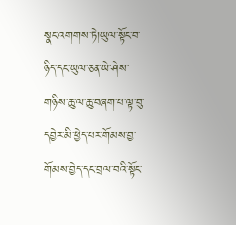སྣང་འགགས་ཏེ།ཡུལ་སྟོང་བ་ཉིད་དང་ཡུལ་ཅན་ཡེ་ཤེས་གཉིས་ཆུ་ལ་ཆུ་བཞག་པ་ལྟ་བུ་དབྱེར་མི་ཕྱེད་པར་གོམས་བྱ་གོམས་བྱེད་དང་བྲལ་བའི་སྟོང་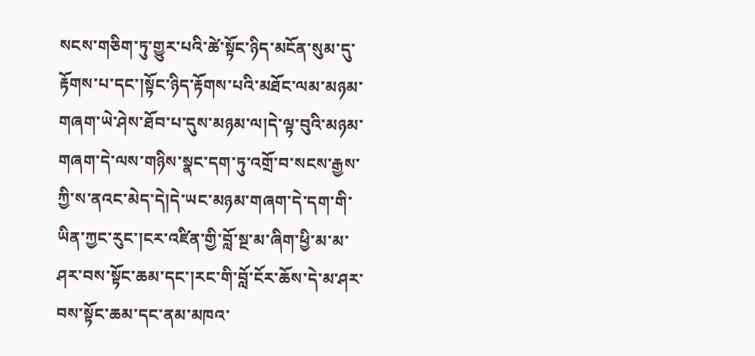སངས་གཅིག་ཏུ་གྱུར་པའི་ཚེ་སྟོང་ཉིད་མངོན་སུམ་དུ་རྟོགས་པ་དང་།སྟོང་ཉིད་རྟོགས་པའི་མཐོང་ལམ་མཉམ་གཞག་ཡེ་ཤེས་ཐོབ་པ་དུས་མཉམ་ལ།དེ་ལྟ་བུའི་མཉམ་གཞག་དེ་ལས་གཉིས་སྣང་དག་ཏུ་འགྲོ་བ་སངས་རྒྱས་ཀྱི་ས་ནའང་མེད་དེ།དེ་ཡང་མཉམ་གཞག་དེ་དག་གི་ཡིན་ཀྱང་རུང་།ངར་འཛིན་གྱི་བློ་སྔ་མ་ཞིག་ཕྱི་མ་མ་ཤར་བས་སྟོང་ཆམ་དང་།རང་གི་བློ་ངོར་ཆོས་དེ་མ་ཤར་བས་སྟོང་ཆམ་དང་ནམ་མཁའ་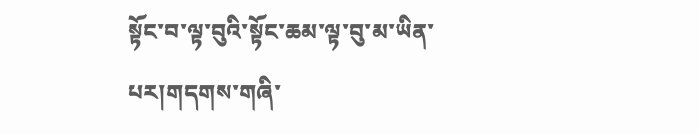སྟོང་བ་ལྟ་བུའི་སྟོང་ཆམ་ལྟ་བུ་མ་ཡིན་པར།གདགས་གཞི་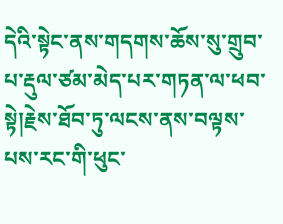དེའི་སྟེང་ནས་གདགས་ཆོས་སུ་གྲུབ་པ་རྡུལ་ཙམ་མེད་པར་གཏན་ལ་ཕབ་སྟེ།རྗེས་ཐོབ་ཏུ་ལངས་ནས་བལྟས་པས་རང་གི་ཕུང་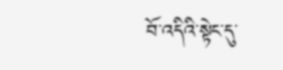བོ་འདིའི་སྟེང་དུ་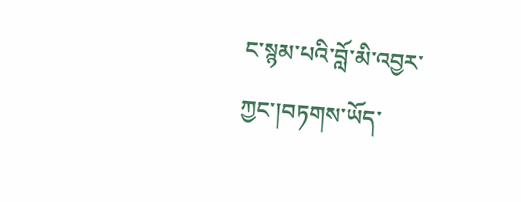ང་སྙམ་པའི་བློ་མི་འབྱར་ཀྱང་།བཏགས་ཡོད་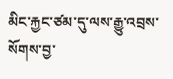མིང་རྐྱང་ཙམ་དུ་ལས་རྒྱུ་འབྲས་སོགས་བྱ་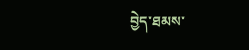བྱེད་ཐམས་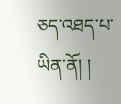ཅད་འཐད་པ་ཡིན་ནོ། །